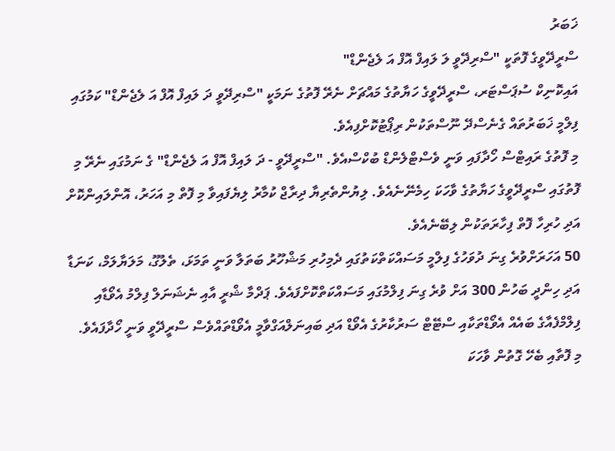ޚަބަރު
ސްރީދޭވީގެ ފޮތަކީ "ސްރިދޭވީ ލަ ލައިފް އޮފް އަ ލެޖެންޑް"
އައިކޮނިކް ސުޕަސްޓަރ، ސްރީދޭވީގެ ހަޔާތުގެ މައްޗަށް ނެރޭ ފޮތުގެ ނަމަކީ "ސްރިދޭވީ ދަ ލައިފް އޮފް އަ ލެޖެންޑް" ކަމުގައި ފިލްމީ ޚަބަރުތައް ގެނެސްދޭ ނޫސްތަކުން ރިޕޯޓުކޮށްފިއެވެ.
މި ފޮތުގެ ރައިޓްސް ހޯދާފައި ވަނީ ވެސްޓްލެންޑް ބުކްސްއެވެ. "ސްރީދޭވީ - ދަ ލައިފް އޮފް އަ ލެޖެންޑް" ގެ ނަމުގައި ނެރޭ މި ފޮތުގައި ސްރީދޭވީގެ ހަޔާތުގެ ވާހަކަ ހިމެނޭނެއެވެ. ލިޔުންތެރިޔާ ދިރާޖް ކުމާރު ލިޔެފައިވާ މި ފޮތް މި އަހަރު، އޮންލައިންކޮށް އަދި ހުރިހާ ފޮތް ފިހާރަތަކުން ލިބޭނެއެވެ.
50 އަހަރަށްވުރެ ގިނަ ދުވަހުގެ ފިލްމީ މަސައްކަތްކަތުގައި ދެމިހުރި މަޝްހޫރު ބަތަލާ ވަނީ ތަމަޅަ، ތެލުގޫ، މަލަޔާލަމް، ކަނަޑާ އަދި ހިންދީ ބަހުން 300 އަށް ވުރެ ގިނަ ފިލްމުގައި މަސައްކަތްކޮށްފައެވެ. ޕަދްމާ ޝްރީ އާއި ނެޝަނަލް ފިލްމު އެވޯޑާއި ފިލްމްފެއާގެ ބައެއް އެވޯޑްތަކާއި ސްޓޭޓް ސަރުކާރުގެ އެވޯޑް އަދި ބައިނަލްއަގްވާމީ އެވޯޑްތައްވެސް ސްރީދޭވީ ވަނީ ހޯދާފައެވެ.
މި ފޮތާއި ބެހޭ ގޮތުން ވާހަކަ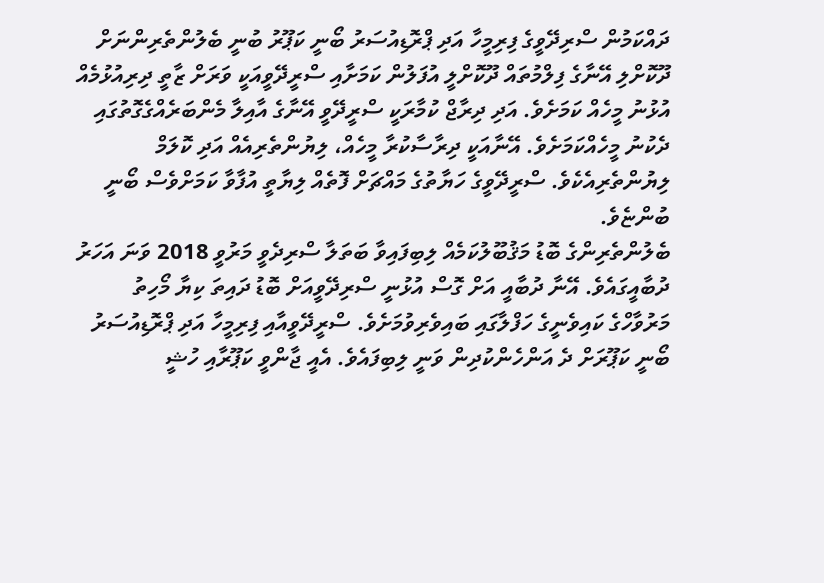ދައްކަމުން ސްރިދޭވީގެ ފިރިމީހާ އަދި ޕްރޮޑިއުސަރު ބޯނީ ކަޕޫރު ބުނީ ބެލުންތެރިންނަށް ދޫކޮށްލި އޭނާގެ ފިލްމުތައް ދޫކޮށްލީ އުފަލުން ކަމަށާއި ސްރީދޭވީއަކީ ވަރަށް ޒާތީ ދިރިއުޅުމެއް އުޅުނު މީހެއް ކަމަށެވެ. އަދި ދިރާޖް ކުމާރަކީ ސްރީދޭވީ އޭނާގެ އާއިލާ މެންބަރެއްގެގޮތުގައި ދެކުނު މީހެއްކަމަށެވެ. އޭނާއަކީ ދިރާސާކުރާ މީހެއް، ލިޔުންތެރިއެއް އަދި ކޮލަމް ލިޔުންތެރިއެކެވެ. ސްރީދޭވީގެ ހަޔާތުގެ މައްޗަށް ފޮތެއް ލިޔާތީ އުފާވާ ކަމަށްވެސް ބޯނީ ބުންޏެވެ.
ބެލުންތެރިންގެ ބޮޑު މަޤުބޫލުކަމެއް ލިބިފައިވާ ބަތަލާ ސްރިދެވީ މަރުވީ 2018 ވަނަ އަހަރު ދުބާއީގައެވެ. އޭނާ ދުބާއީ އަށް ގޮސް އުޅުނީ ސްރިދޭވީއަށް ބޮޑު ދައިތަ ކިޔާ މޯހިތު މަރުވާހްގެ ކައިވެނީގެ ހަފްލާގައި ބައިވެރިވުމަށެވެ. ސްރީދޭވީއާއި ފިރިމީހާ އަދި ޕްރޮޑިއުސަރު ބޯނީ ކަޕޫރަށް ދެ އަންހެންކުދިން ވަނީ ލިބިފައެވެ. އެއީ ޖާންވީ ކަޕޫރާއި ހުޝީ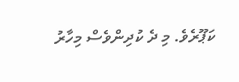ކަޕޫރެވެ. މި ދެ ކުދިންވެސް މިހާރު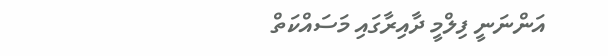އަންނަނީ ފިލްމީ ދާއިރާގައި މަސައްކަތް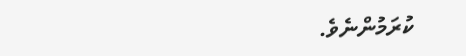ކުރަމުންނެވެ.